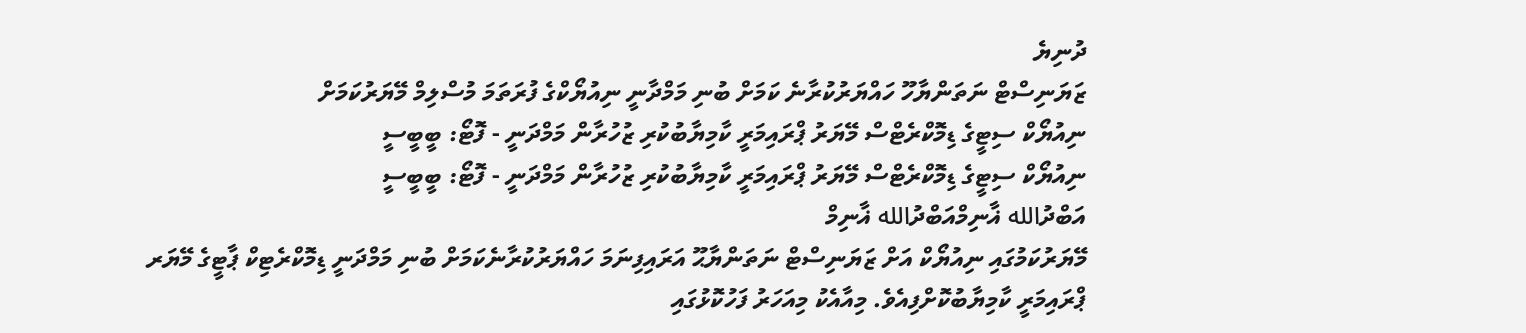ދުނިޔެ
ޒަޔަނިސްޓް ނަތަންޔާހޫ ހައްޔަރުކުރާނެ ކަމަށް ބުނި މަމްދާނީ ނިއުޔޯކްގެ ފުރަތަމަ މުސްލިމް މޭޔަރުކަމަށް
ނިއުޔޯކް ސިޓީގެ ޑިމޮކްރެޓްސް މޭޔަރު ޕްރައިމަރީ ކާމިޔާބުކުރި ޒުހުރާން މަމްދަނީ - ފޮޓޯ: ބީބީސީ
ނިއުޔޯކް ސިޓީގެ ޑިމޮކްރެޓްސް މޭޔަރު ޕްރައިމަރީ ކާމިޔާބުކުރި ޒުހުރާން މަމްދަނީ - ފޮޓޯ: ބީބީސީ
އަބްދުالله ޣާނިމްއަބްދުالله ޣާނިމް
މޭޔަރުކަމުގައި ނިއުޔޯކް އަށް ޒަޔަނިސްޓް ނަތަންޔާޙޫ އަރައިފިނަމަ ހައްޔަރުކުރާނެކަމަށް ބުނި މަމްދަނީ ޑިމޮކްރެޓިކް ޕާޓީގެ މޭޔަރ ޕްރައިމަރީ ކާމިޔާބުކޮށްފިއެވެ. މިއާއެކު މިއަހަރު ފަހުކޮޅުގައި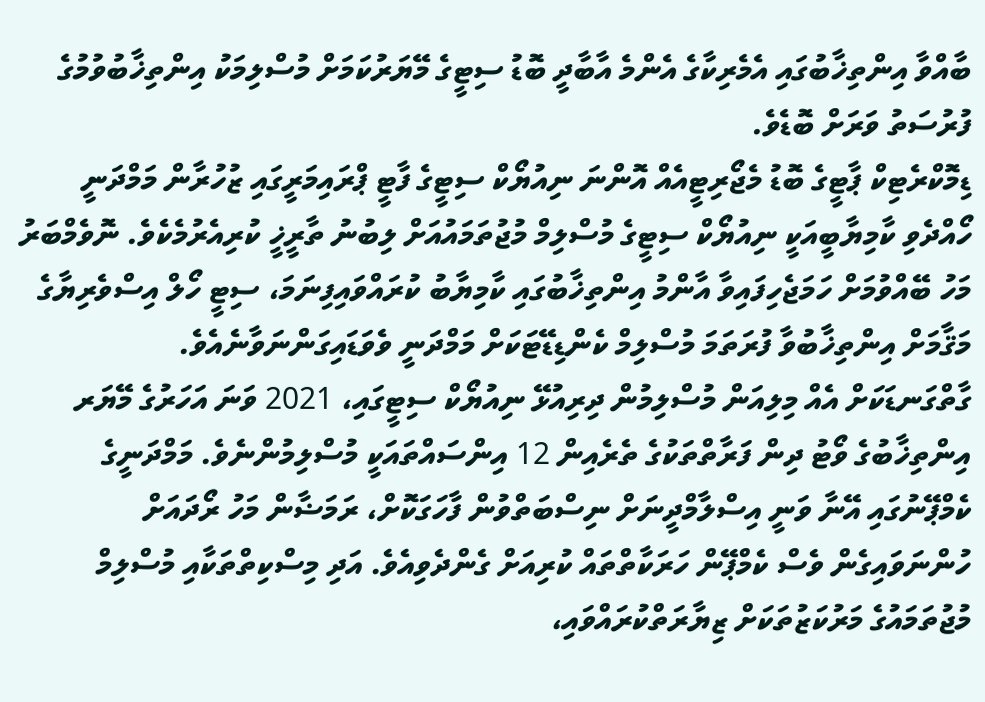ބާއްވާ އިންތިޚާބުގައި އެމެރިކާގެ އެންމެ އާބާދީ ބޮޑު ސިޓީގެ މޭޔަރުކަމަށް މުސްލިމަކު އިންތިޚާބުވުމުގެ ފުރުސަތު ވަރަށް ބޮޑެވެ.
ޑިމޮކްރެޓިކް ޕާޓީގެ ބޮޑު މެޖޯރިޓީއެއް އޮންނަ ނިއުޔޯކް ސިޓީގެ ފާޓީ ޕްރައިމަރީގައި ޒުހުރާން މަމްދަނީ ހޯއްދެވި ކާމިޔާބީއަކީ ނިއުޔޯކް ސިޓީގެ މުސްލިމް މުޖުތަމައުއަށް ލިބުނު ތާރީޚީ ކުރިއެރުމެކެވެ. ނޮވެމްބަރު މަހު ބޭއްވުމަށް ހަމަޖެހިފައިވާ އާންމު އިންތިޚާބުގައި ކާމިޔާބު ކުރައްވައިފިނަމަ، ސިޓީ ހޯލް އިސްވެރިޔާގެ މަޤާމަށް އިންތިޚާބުވާ ފުރަތަމަ މުސްލިމް ކެންޑިޑޭޓަކަށް މަމްދަނީ ވެވަޑައިގަންނަވާނެއެވެ.
ގާތްގަނޑަކަށް އެއް މިލިއަން މުސްލިމުން ދިރިއުޅޭ ނިއުޔޯކް ސިޓީގައި، 2021 ވަނަ އަހަރުގެ މޭޔަރ އިންތިޚާބުގެ ވޯޓު ދިން ފަރާތްތަކުގެ ތެރެއިން 12 އިންސައްތައަކީ މުސްލިމުންނެވެ. މަމްދަނީގެ ކެމްޕޭނުގައި އޭނާ ވަނީ އިސްލާމްދީނަށް ނިސްބަތްވުން ފާހަގަކޮށް، ރަމަޟާން މަހު ރޯދައަށް ހުންނަވައިގެން ވެސް ކެމްޕޭން ހަރަކާތްތައް ކުރިއަށް ގެންދެވިއެވެ. އަދި މިސްކިތްތަކާއި މުސްލިމް މުޖުތަމައުގެ މަރުކަޒުތަކަށް ޒިޔާރަތްކުރައްވައި،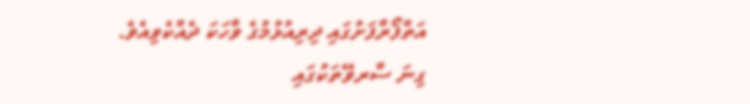އަތްފޯރާފަށުގައި ދިރިއުޅުމުގެ ވާހަކަ ދެއްކެވިއެވެ.
ގިނަ ސާރވޭތަކުގައި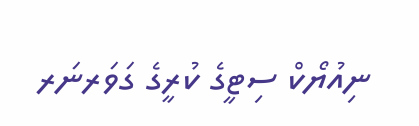ނިއުޔޯކް ސިޓީގެ ކުރީގެ ގަވަރނަރ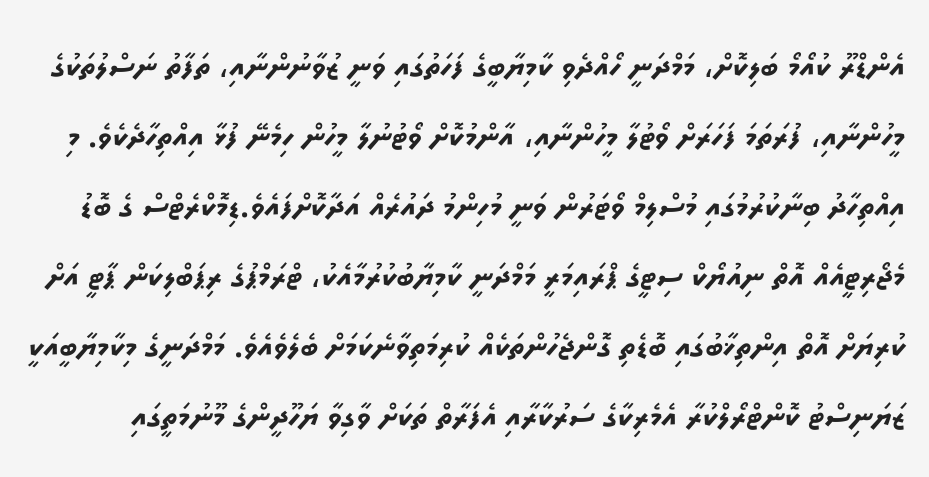އެންޑްރޫ ކުއޯމޯ ބަލިކޮށް، މަމްދަނީ ހޯއްދެވި ކާމިޔާބީގެ ފަހަތުގައި ވަނީ ޒުވާނުންނާއި، ތަފާތު ނަސްލުތަކުގެ މީހުންނާއި، ފުރަތަމަ ފަހަރަށް ވޯޓުލާ މީހުންނާއި، އާންމުކޮށް ވޯޓުނުލާ މީހުން ހިމެނޭ ފުޅާ އިއްތިހާދެކެވެ. މި އިއްތިހާދު ބިނާކުރުމުގައި މުސްލިމް ވޯޓަރުން ވަނީ މުހިންމު ދައުރެއް އަދާކޮށްފައެވެ.ޑިމޮކްރެޓްސް ގެ ބޮޑު މެޖޯރިޓީއެއް އޮތް ނިއުޔޯކް ސިޓީގެ ޕްރައިމަރީ މަމްދަނީ ކާމިޔާބުކުރުމާއެކު، ޓްރަމްޕުގެ ރިޕަބްލިކަން ޕާޓީ އަށް ކުރިޔަށް އޮތް އިންތިޚާބުގައި ބޮޑެތި ގޮންޖެހުންތަކެއް ކުރިމަތިވާނެކަމަށް ބެލެވެއެވެ. މަމްދަނީގެ މިކާމިޔާބީއަކީ ޒަޔަނިސްޓު ކޮންޓްރޯލްކުރާ އެމެރިކާގެ ސަރުކާރާއި އެފަރާތް ތަކަށް ވާގިވާ ޔަހޫދީންގެ މޫނުމަތީގައި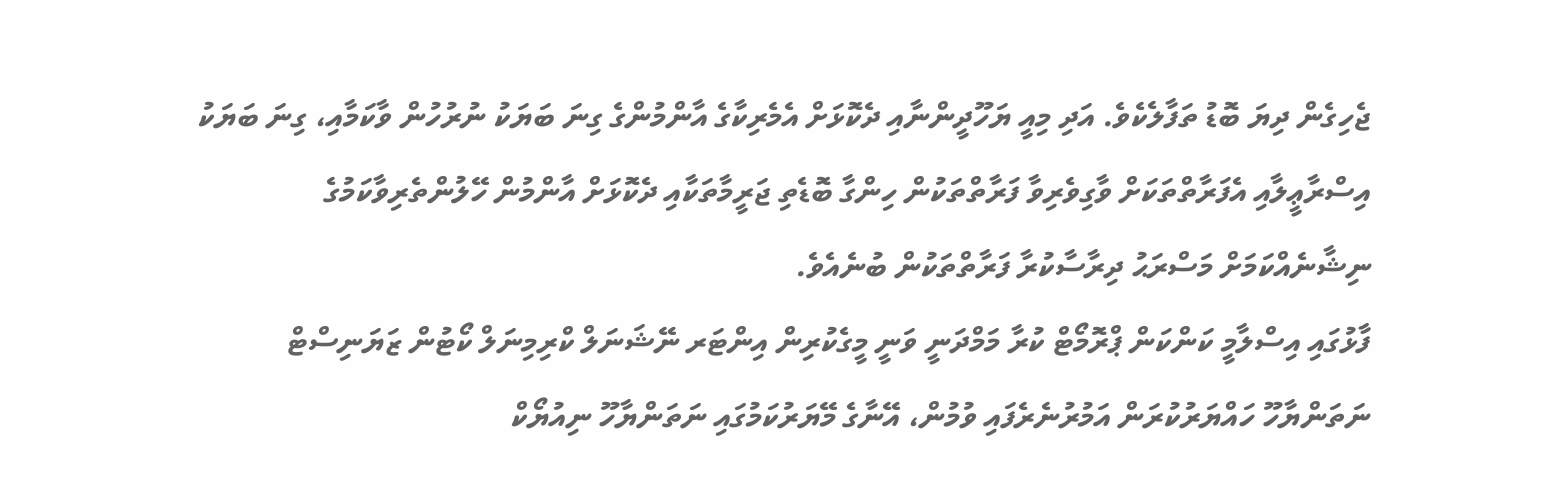ޖެހިގެން ދިޔަ ބޮޑު ތަފާލެކެވެ. އަދި މިއީ ޔަހޫދީންނާއި ދެކޮޅަށް އެމެރިކާގެ އާންމުންގެ ގިނަ ބަޔަކު ނުރުހުން ވާކަމާއި، ގިނަ ބަޔަކު އިސްރާޢީލާއި އެފަރާތްތަކަށް ވާގިވެރިވާ ފަރާތްތަކުން ހިންގާ ބޮޑެތި ޖަރީމާތަކާއި ދެކޮޅަށް އާންމުން ހޭލުންތެރިވާކަމުގެ ނިޝާނެއްކަމަށް މަސްރަޙު ދިރާސާކުރާ ފަރާތްތަކުން ބުނެއެވެ.
ފާޅުގައި އިސްލާމީ ކަންކަން ޕްރޮމޯޓް ކުރާ މަމްދަނީ ވަނީ މީގެކުރިން އިންޓަރ ނޭޝަނަލް ކްރިމިނަލް ކޯޓުން ޒަޔަނިސްޓް ނަތަންޔާހޫ ހައްޔަރުކުރަން އަމުރުނެރެފައި ވުމުން، އޭނާގެ މޭޔަރުކަމުގައި ނަތަންޔާހޫ ނިއުޔޯކް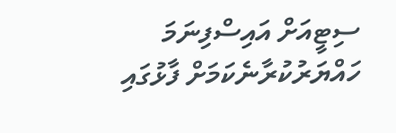ސިޓީއަށް އައިސްފިނަމަ ހައްޔަރުކުރާނެކަމަށް ފާޅުގައި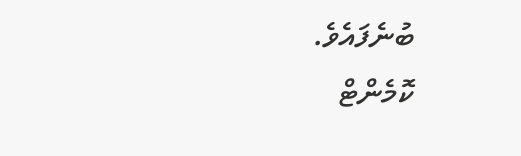ބުނެފައެވެ.
ކޮމެންޓް